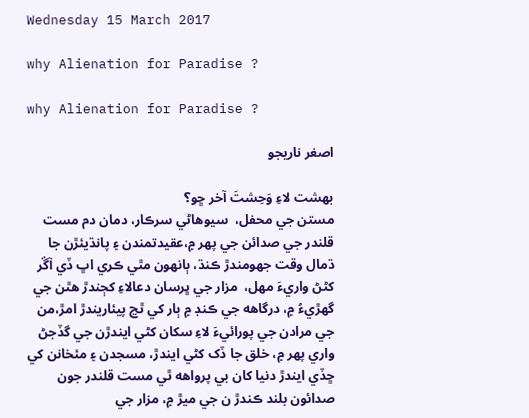Wednesday 15 March 2017

why Alienation for Paradise ?

why Alienation for Paradise ?

اصغر ناريجو

بهشت لاءِ وَحِشتَ آخر ڇو؟
مستن جي محفل،  سيوهاڻي سرڪار، دمان دم مست قلندر جي صدائن جي پهر ۾،عقيدتمندن ۽ پانڌيئڙن جا ڌمال وقت جهومندڙ ڪنڌ، ٻانهون مٿي ڪري اڀ ڏي آڱر کڻڻ واريءَ مهل،  مزار جي ڀرسان دعالاءِ کڄندڙ هٿن جي گهڙيءُ ۾، درگاهه جي ڪنڊ ۾ ٻار کي ٿڃ پيئاريندڙ امڙ،من جي مرادن جي پورائيءَ لاءِ سکان کڻي ايندڙن جي گڏجڻ واري پهر ۾، خلق جا ڏک کڻي ايندڙ، مسجدن ۽ مئخانن کي ڇڏي ايندڙ دنيا کان بي پرواهه ٿي مست قلندر جون صدائون بلند ڪندڙ ن جي ميڙ ۾، مزار جي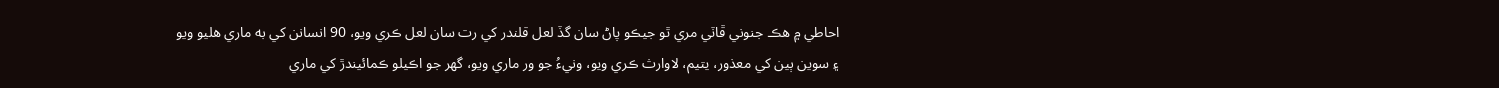احاطي ۾ هڪ جنوني ڦاٽي مري ٿو جيڪو پاڻ سان گڏ لعل قلندر کي رت سان لعل ڪري ويو، 90 انسانن کي به ماري هليو ويو ۽ سوين ٻين کي معذور، يتيم، لاوارث ڪري ويو، ونيءُ جو ور ماري ويو، گهر جو اڪيلو ڪمائيندڙ کي ماري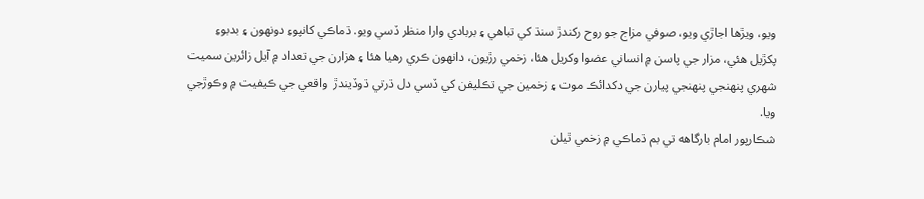ويو، ويڙها اجاڙي ويو، صوفي مزاج جو روح رکندڙ سنڌ کي تباهي ۽ بربادي وارا منظر ڏسي ويو. ڌماڪي کانپوءِ دونهون ۽ بدبوءِ پکڙيل هئي، مزار جي پاسن ۾ انساني عضوا وکريل هئا، زخمي رڙيون، دانهون ڪري رهيا هئا ۽ هزارن جي تعداد ۾ آيل زائرين سميت شهري پنهنجي پنهنجي پيارن جي دکدائڪ موت ۽ زخمين جي تڪليفن کي ڏسي دل ڌرتي ڌوڏيندڙ  واقعي جي ڪيفيت ۾ وڪوڙجي ويا.
شڪارپور امام بارگاهه تي بم ڌماڪي ۾ زخمي ٿيلن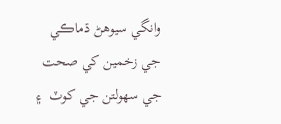وانگي سيوهڻ ڌماڪي جي زخمين کي صحت جي سهولتن جي کوٽ  ۽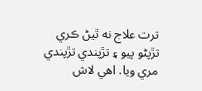ترت علاج نه ٿيڻ ڪري تڙپڻو پيو ۽ تڙپندي تڙپندي مري ويا. اهي لاش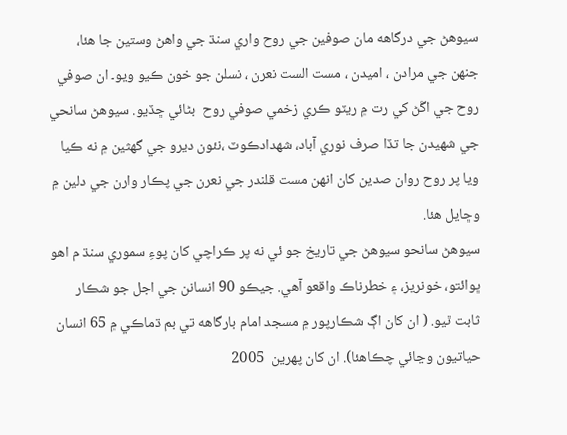سيوهڻ جي درگاهه مان صوفين جي روح واري سنڌ جي واهڻ وستين جا هئا، جنهن جي مرادن ، اميدن ، مست الست نعرن ، نسلن جو خون ڪيو ويو۔ ان صوفي روح جي اڱڻ کي رت ۾ ريٽو ڪري زخمي صوفي روح  بڻائي ڇڏيو. سيوهڻ سانحي جي شهيدن جا تڏا صرف نوري آباد، شهدادڪوٽ ،نئون ديرو جي گهثين ۾ نه ڪيا ويا پر روح روان صدين کان انهن مست قلندر جي نعرن جي پڪار وارن جي دلين ۾ وڇايل هئا.
سيوهڻ سانحو سيوهڻ جي تاريخ جو ئي نه پر ڪراچي کان پوءِ سموري سنڌ م اهو  ڀوائتو، خونريز، ۽ خطرناڪ واقعو آهي. جيڪو 90 انسانن جي اجل جو شڪار ثابت ٿيو. ( ان کان اڳ شڪارپور ۾ مسجد امام بارگاهه تي بم ڌماڪي ۾ 65 انسان حياتيون وڃائي چڪاهئا). ان کان پهرين  2005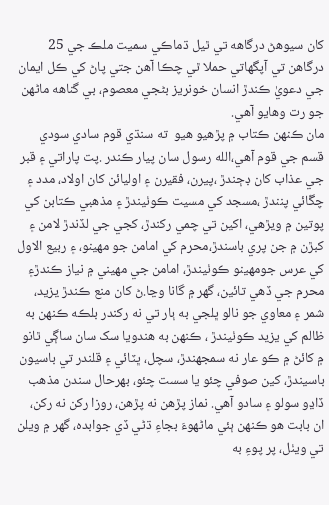کان سيوهڻ درگاهه تي ٿيل ڌماڪي سميت ملڪ جي 25 درگاهن تي آپگهاتي حملا ٿي چڪا آهن جتي پاڻ کي ڪل ايمان جي دعويٰ ڪندڙ انسان خونريز بڻجي معصوم، بي گناهه ماڻهن جو رت وهايو آهي.
مان ڪنهن ڪتاب ۾ پڙهيو هيو  ته سنڌي قوم سادي سودي قسم جي قوم آهي،الله رسول سان پيار ڪندر .پت پاراتي ۽ قبر جي عذاب کان ڊڄندڙ ،پيرن، فقيرن ۽ اوليائن کان اولاد، مدد ۽ چڱائي پنندڙ ،مسجد کي مسيت ڪوٺيندڙ ۽ مذهبي ڪتابن کي پوتين ۾ ويڙهي، اکين تي چمي رکندڙ، کجي جي لڏندڙ لامن ۽ کبڙن ۾ جن پري باسندڙ،محرم کي امامن جو مهينو، ۽ ربيع الاول کي عرس جومهينو ڪوٺيندڙ، امامن جي مهيني ۾ نياز ڪندڙ۽ محرم جي ڏهي تائين، گهر ۾ گانا وڃا.ڻ کان منع ڪندڙ يزيد، شمر ۽ معاوي جو نالو ڀلجي به ٻار تي نه رکندر بلڪه ڪنهن به ظالم کي يزيد ڪوٺيندڙ ، ڪنهن به هندويا سک سان ساڳي ٿانو ۾ کائڻ ۾ ڪو عار نه سمجهندڙ، سچل، ڀٽائي ۽ قلندر تي باسيون باسيندڙ، کين صوفي چئو يا سست چئو، بهرحال سندن مذهب ڏاڍو سولو ۽ سادو آهي. نماز پڙهن نه پڙهن، روزا رکن نه رکن، ان بابت هو ڪنهن ٻئي ماڻهوءَ بجاءِ ڌڻي ڏي جوابده، گهر ۾ ويلن تي ويٺل، پر پوءِ به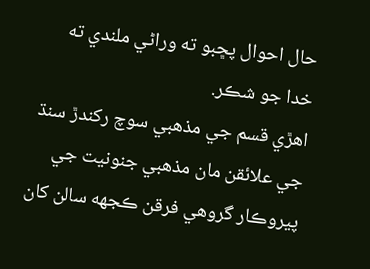حال احوال پڇبو ته وراڻي ملندي ته خدا جو شڪر.
اهڙي قسم جي مذهبي سوچ رکندڙ سنڌ جي علائقن مان مذهبي جنونيت جي پيروڪار گروهي فرقن ڪجهه سالن کان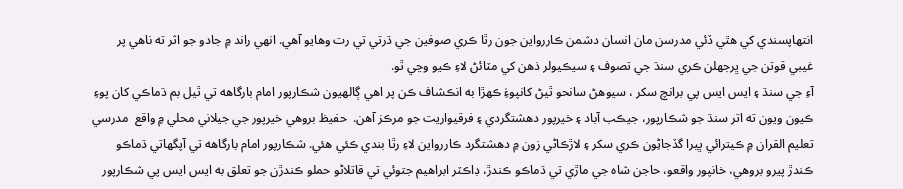انتهاپسندي کي هٿي ڏئي مدرسن مان انسان دشمن ڪاررواين جون رٿا ڪري صوفين جي ڌرتي تي رت وهايو آهي. انهي راند ۾ جادو جو اثر ته ناهي پر غيبي قوتن جي ڀرجهلن ڪري سنڌ جي تصوف ۽ سيڪيولر ذهن کي مٽائڻ لاءِ ڪيو وڃي ٿو.
آءِ جي سنڌ ۽ ايس ايس پي برانچ سکر ، سيوهڻ سانحو ٿيڻ کانپوءِٰ ڪهڙا به انڪشاف ڪن پر اهي ڳالهيون شڪارپور امام بارگاهه تي ٿيل بم ڌماڪي کان پوءِ ڪيون ويون ته اتر سنڌ جو شڪارپور، جيڪب آباد ۽ خيرپور دهشتگردي ۽ فرقيواريت جو مرڪز آهن.  حفيظ بروهي خيرپور جي جيلاني محلي ۾ واقع  مدرسي تعليم القران ۾ ڪيترائي ڀيرا گڏجاڻِون ڪري سکر ۽ لاڙڪاڻي زون ۾ دهشتگرد ڪاررواين لاءِ رٿا بندي ڪئي هئي. شڪارپور امام بارگاهه تي آپگهاتي ڌماڪو ڪندڙ پيرو بروهي، خانپور واقعو، حاجن شاه جي ماڙي تي ڌماڪو ڪندڙ، ڊاڪٽر ابراهيم جتوئي تي قاتلاڻو حملو ڪندڙن جو تعلق به ايس ايس پي شڪارپور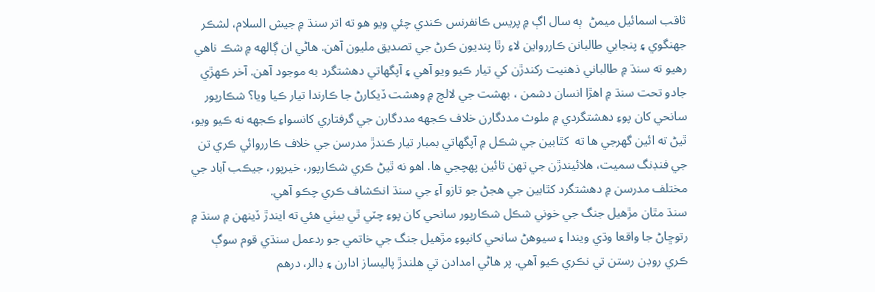ثاقب اسمائيل ميمڻ  ٻه سال اڳ ۾ پريس ڪانفرنس ڪندي چئي ويو هو ته اتر سنڌ ۾ جيش السلام، لشڪر جهنگوي ۽ پنجابي طالبانن ڪاررواين لاءِ رٿا پنديون ڪرڻ جي تصديق مليون آهن. هاڻي ان ڳالهه ۾ شڪ ناهي رهيو ته سنڌ ۾ طالباني ذهنيت رکندڙن کي تيار ڪيو ويو آهي ۽ آپگهاتي دهشتگرد به موجود آهن. آخر ڪهڙي جادو تحت سنڌ ۾ اهڙا انسان دشمن ، بهشت جي لالچ ۾ وهشت ڏيکارڻ جا ڪارندا تيار ڪيا ويا؟ شڪارپور سانحي کان پوءِ دهشتگردي ۾ ملوث مددگارن خلاف ڪجهه مددگارن جي گرفتاري کانسواءِ ڪجهه نه ڪيو ويو، ٿيڻ ته ائين گهرجي ها ته  کٿابين جي شڪل ۾ آپگهاتي بمبار تيار ڪندڙ مدرسن جي خلاف ڪارروائي ڪري تن جي فنڊنگ سميت، هلائيندڙن جي تهن تائين پهچجي ها. اهو نه ٿيڻ ڪري شڪارپور، خيرپور، جيڪب آباد جي مختلف مدرسن ۾ دهشتگرد کٿابين جي هجڻ جو تازو آءِ جي سنڌ انڪشاف ڪري چڪو آهي.
سنڌ مٿان مڙهيل جنگ جي خوني شڪل شڪارپور سانحي کان پوءِ چٽي ٿي بيٺي هئي ته ايندڙ ڏينهن ۾ سنڌ ۾ رتوڇاڻ جا واقعا وڌي ويندا ۽ سيوهڻ سانحي کانپوءِ مڙهيل جنگ جي خاتمي جو ردعمل سنڌي قوم سوڳ ڪري روڊن رستن تي نڪري ڪيو آهي. پر هاڻي امدادن تي هلندڙ پاليساز ادارن ۽ ڊالر، درهم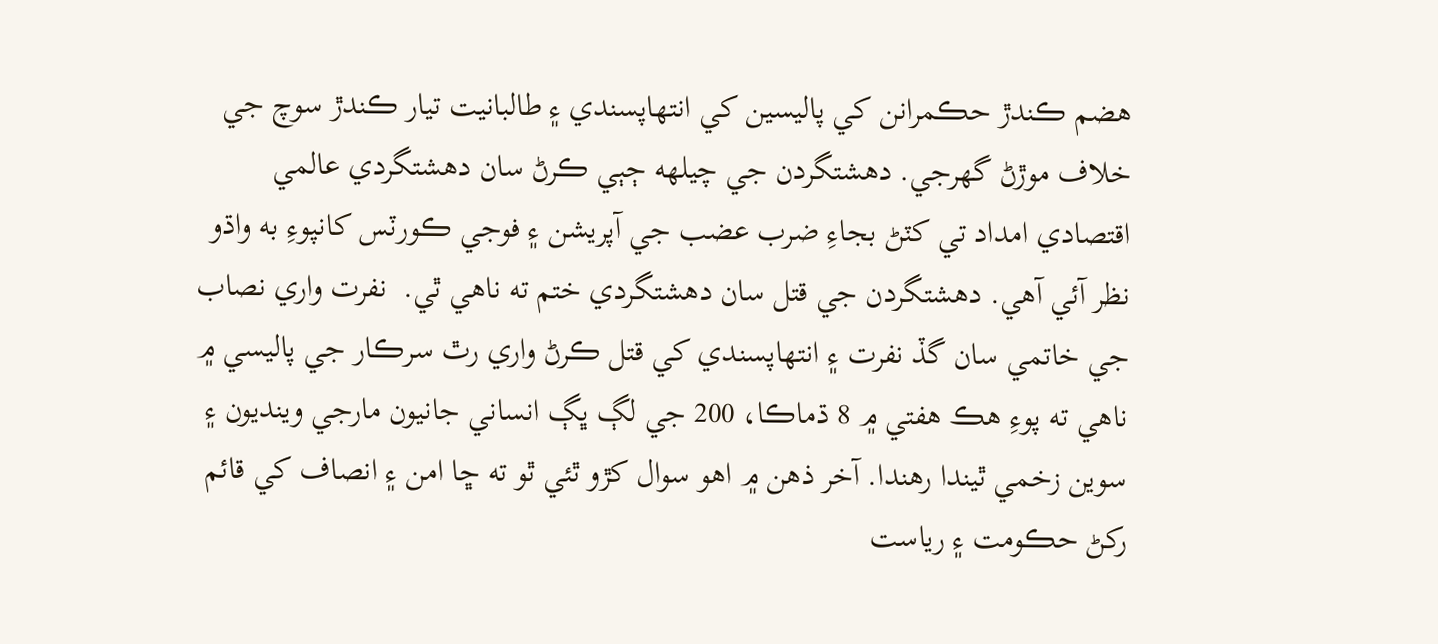هضم ڪندڙ حڪمرانن کي پاليسين کي انتهاپسندي ۽ طالبانيت تيار ڪندڙ سوچ جي خلاف موڙڻ گهرجي. دهشتگردن جي چيلهه ڄٻي ڪرڻ سان دهشتگردي عالمي اقتصادي امداد تي کٽڻ بجاءِ ضرب عضب جي آپريشن ۽ فوجي ڪورٽس کانپوءِ به واڌو نظر آئي آهي. دهشتگردن جي قتل سان دهشتگردي ختم ته ناهي ٿي.  نفرت واري نصاب جي خاتمي سان گڏ نفرت ۽ انتهاپسندي کي قتل ڪرڻ واري رٿ سرڪار جي پاليسي ۾ ناهي ته پوءِ هڪ هفتي ۾ 8 ڌماڪا، 200 جي لڳ ڀڳ انساني جانيون مارجي وينديون ۽ سوين زخمي ٿيندا رهندا. آخر ذهن ۾ اهو سوال کڙو ٿئي ٿو ته ڇا امن ۽ انصاف کي قائم رکڻ حڪومت ۽ رياست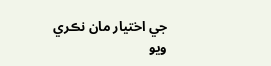جي اختيار مان نڪري ويو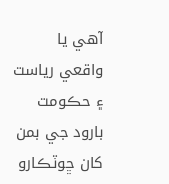آهي يا واقعي رياست ۽ حڪومت بارود جي بمن کان ڇوٽڪارو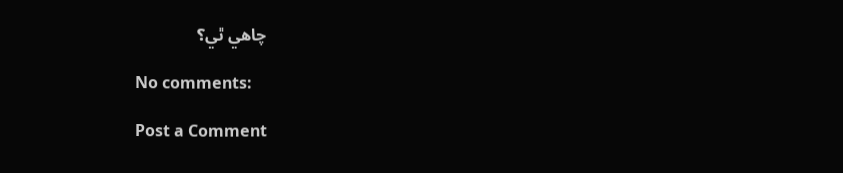چاهي ٿي؟

No comments:

Post a Comment